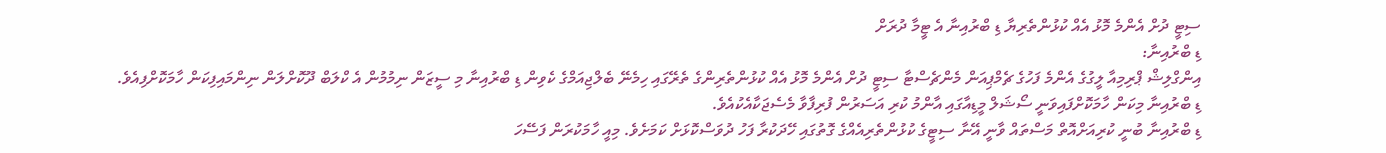ސިޓީ ދުށް އެންމެ މޮޅު އެއް ކުޅުންތެރިޔާ ޑި ބްރުއިނާ އެ ޓީމާ ދުރަށް
ޑި ބްރުއިނާ:
އިންގްލިޝް ޕްރިމިއާ ލީގުގެ އެންމެ ފަހުގެ ޗެމްޕިއަން މެންޗެސްޓާ ސިޓީ ދުށް އެންމެ މޮޅު އެއް ކުޅުންތެރިންގެ ތެރޭގައި ހިމެނޭ ބެލްޖިއަމްގެ ކެވިން ޑި ބްރުއިނާ މި ސީޒަން ނިމުމުން އެ ކްލަބް ދޫކޮށްލަން ނިންމައިފިކަން ހާމަކޮށްފިއެވެ.
ޑި ބްރުއިނާ މިކަން ހާމަކޮށްފައިވަނީ ސޯޝަލް މީޑިއާގައި އާންމު ކުރި އަސަރުން ފުރިފާވާ މެސެޖަކާއެކުއެވެ.
ޑި ބްރުއިނާ ބުނީ ކުރިއަށްއޮތް މަސްތައް ވާނީ އޭނާ ސިޓީގެ ކުޅުންތެރިއެއްގެ ގޮތުގައި ހޭދަކުރާ ފަހު ދުވަސްކޮޅަށް ކަމަށެވެ. މިއީ ހާމަކުރަން ފަސޭހަ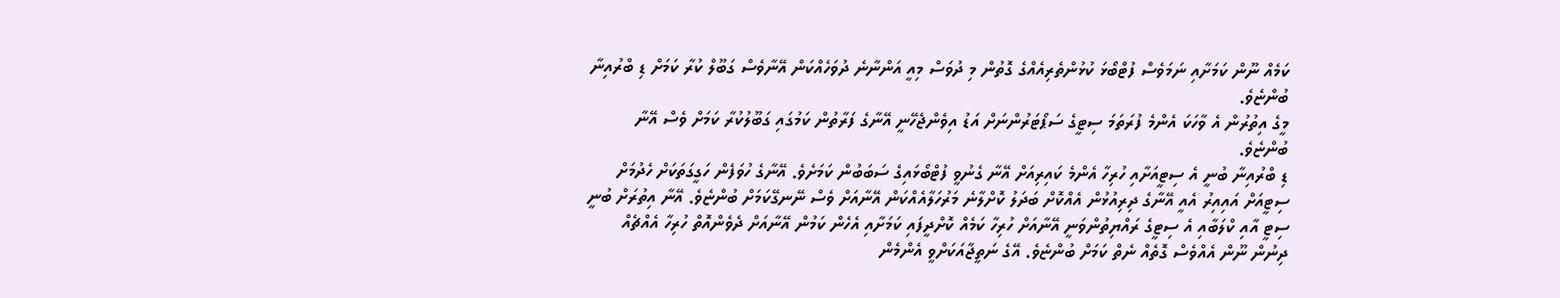ކަމެއް ނޫން ކަމަށާއި ނަމަވެސް ފުޓްބޯޅަ ކުޅުންތެރިއެއްގެ ގޮތުން މި ދުވަސް މިއީ އަންނާނެ ދުވަހެއްކަން އޭނާވެސް ގަބޫލް ކުރާ ކަމަށް ޑި ބްރުއިނާ ބުންޏެވެ.
މީގެ އިތުރުން އެ ވާހަކަ އެންމެ ފުރަތަމަ ސިޓީގެ ސަޕޯޓަރުންނަށް އަޑު އިވެންޖެހޭނީ އޭނާގެ ފަރާތުން ކަމުގައި ގަބޫލުކުރާ ކަމަށް ވެސް އޭނާ ބުންޏެވެ.
ޑި ބްރުއިނާ ބުނީ އެ ސިޓީއަށާއި ހުރިހާ އެންމެ ކައިރިއަށް އޭނާ ގެނުވީ ފުޓްބޯޅައިގެ ސަބަބުން ކަމަށެވެ. އޭނާގެ ހުވަފެން ހަގީގަތަކަށް ހެދުމަށް ސިޓީއަށް އައިއިރު އެއީ އޭނާގެ ދިރިއުޅުން އެއްކޮށް ބަދަލު ކޮށްލާނެ މަރުހަލާއެއްކަން އޭނާއަށް ވެސް ނޭނގޭކަމަށް ބުންޏެވެ. އޭނާ އިތުރަށް ބުނީ ސިޓީ އާއި ކްލަބާއި އެ ސިޓީގެ ރައްޔިތުންވަނީ އޭނާއަށް ހުރިހާ ކަމެއް ކޮށްދީފައި ކަމަށާއި އެހެން ކަމުން އޭނާއަށް ދެވެންއޮތް ހުރިހާ އެއްޗެއް ދިނުން ނޫން އެއްވެސް ގޮތެއް ނެތް ކަމަށް ބުންޏެވެ. އޭގެ ނަތީޖާއަކަށްވީ އެންމެން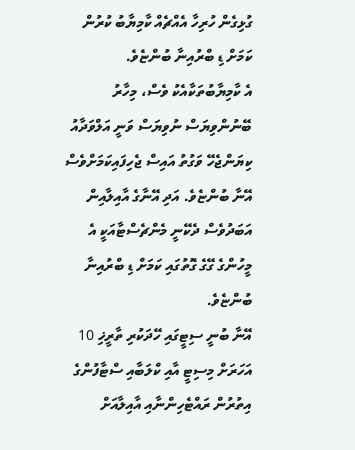ގުޅިގެން ހުރިހާ އެއްޗެއް ކާމިޔާބު ކުރުން ކަމަށް ޑި ބްރުއިނާ ބުންޏެވެ.
އެ ކާމިޔާބުތަކާއެކު ވެސް، މިހާރު ބޭނުންވިޔަސް ނުވިޔަސް ވަނީ އަލްވަދާއު ކިޔަންޖެހޭ ވަގުތު އައިސް ޖެހިފައިކަމަށްވެސް އޭނާ ބުންޏެވެ. އަދި އޭނާގެ އާއިލާއިން އަބަދުވެސް ދެކޭނީ މެންޗެސްޓާއަކީ އެ މީހުންގެ ގޭގެ ގޮތުގައި ކަމަށް ޑި ބްރުއިނާ ބުންޏެވެ.
އޭނާ ބުނީ ސިޓީގައި ހޭދަކުރި ތާރީޚި 10 އަހަރަށް މިސިޓީ އާއި ކްލަބާއި ސްޓާފުންގެ އިތުރުން ރައްޓެހިންނާއި އާއިލާއަށް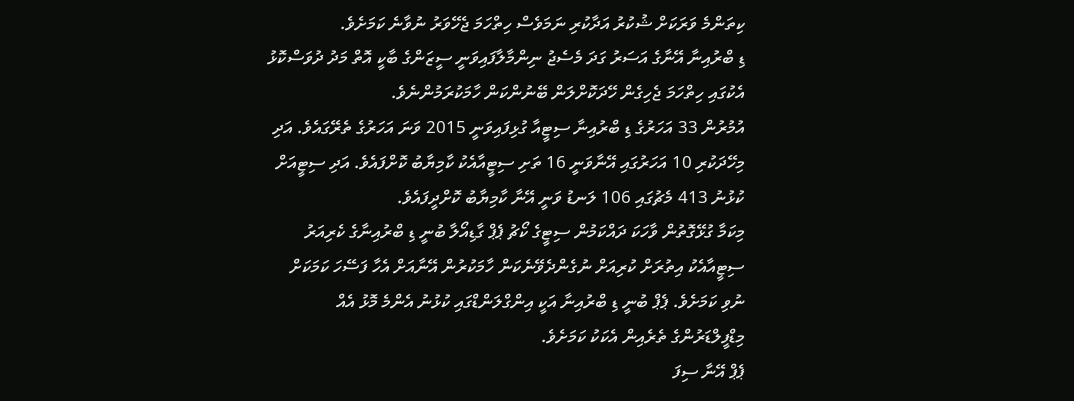ކިތަންމެ ވަރަކަށް ޝުކުރު އަދާކުރި ނަމަވެސް ހިތްހަމަ ޖެހޭވަރު ނުވާނެ ކަމަށެވެ.
ޑި ބްރުއިނާ އޭނާގެ އަސަރު ގަދަ މެސެޖު ނިންމާލާފައިވަނީ ސީޒަންގެ ބާކީ އޮތް މަދު ދުވަސްކޮޅު އެކުގައި ހިތްހަމަ ޖެހިގެން ހޭދަކޮށްލަން ބޭނުންކަން ހާމަކުރަމުންނެވެ.
އުމުރުން 33 އަހަރުގެ ޑި ބްރުއިނާ ސިޓީއާ ގުޅިފައިވަނީ 2015 ވަނަ އަހަރުގެ ތެރޭގައެވެ. އަދި މިހޭދަކުރި 10 އަހަރުގައި އޭނާވަނީ 16 ތަށި ސިޓީއާއެކު ކާމިޔާބު ކޮށްފައެވެ. އަދި ސިޓީއަށް ކުޅުނު 413 މެޗުގައި 106 ލަނޑު ވަނީ އޭނާ ކާމިޔާބު ކޮށްދީފައެވެ.
މިކަމާ ގުޅޭގޮތުން ވާހަކަ ދައްކަމުން ސިޓީގެ ކޯޗު ޕެޕް ގާޑިއޯލާ ބުނީ ޑި ބްރުއިނާގެ ކެރިއަރު ސިޓީއާއެކު އިތުރަށް ކުރިއަށް ނުގެންދެވޭނެކަން ހާމަކުރުން އޭނާއަށް އެހާ ފަސޭހަ ކަމަކަށް ނުވި ކަމަށެވެ. ޕެޕް ބުނީ ޑި ބްރުއިނާ އަކީ އިންގްލަންޑްގައި ކުޅުނު އެންމެ މޮޅު އެއް މިޑްފީލްޑަރުންގެ ތެރެއިން އެކަކު ކަމަށެވެ.
ޕެޕް އޭނާ ސިފަ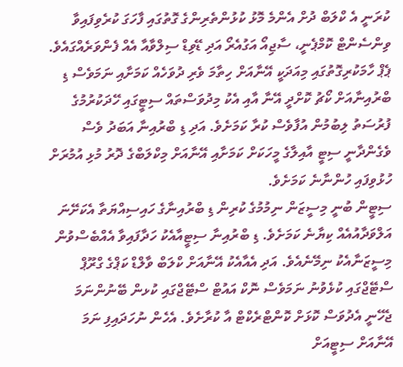ކުރަނީ އެ ކްލަބް ދުށް އެންމެ މޮޅު ކުޅުންތެރިންގެ ގޮތުގައި ފާހަގަ ކުރެވިފައިވާ ވިންސެންޓް ކޮމްޕެނީ، ސާޖިއޯ އަގުއެރޯ އަދި ޑޭވިޑް ސިލްވާއާ އެއް ފެންވަރެއްގައެވެ. ޕެޕް ހާމަކުރިގޮތުގައި މިއަދަކީ އޭނާއަށް ހިތާމަ ވެރި ދުވަހެއް ކަމަށާއި ނަމަވެސް ޑި ބްރުއިނާއަށް ކޯޗު ކޮށްދީ އޭނާ އާއި އެކު މިދުވަސްތައް ސިޓީގައި ހޭދަކުރުމުގެ ފުރުސަތު ލިބުމުން އުފާވެސް ކުރާ ކަމަށެވެ. އަދި ޑި ބްރުއިނާ އަބަދު ވެސް ވެގެންދާނީ ސިޓީ އާއިލާގެ މީހަކަށް ކަމަށާއި އޭނާއަށް މިކްލަބްގެ ދޮރު މުޅި އުމުރަށް ހުޅުވިފައި ހުންނާނެ ކަމަށެވެ.
ސިޓީން ބުނީ މިސީޒަން ނިމުމުގެ ކުރިން ޑި ބްރުއިނާގެ ހައިސިއްޔަތާ އެކަށޭނަ އަލްވަދާއުއެއް ކިޔާނެ ކަމަށެވެ. ޑި ބްރުއިނާ ސިޓީއާއެކު ހަދާފައިވާ އެއްބެސްވުން މިސީޒަނާއެކު ނިމޭނެއެވެ. އަދި އެއާއެކު އޭނާއަށް ކްލަބް ވާލްޑް ކަޕްގެ ގްރޫޕް ސްޓޭޖްގައި ކުޅެވުނު ނަމަވެސް ނޮކް އައުޓް ސްޓޭޖްގައި ކުޅން ބޭނުންނަމަ ޖެހޭނީ އެދުވަސް ކޮޅަށް ކޮންޓްރެކްޓް އާ ކުރާށެވެ. އެހެން ނުހަދައިފި ނަމަ އޭނާއަށް ސިޓީއަށް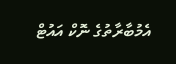އެމުބާރާތުގެ ނޮކް އައުޓް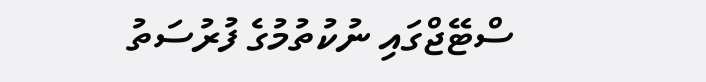ސްޓޭޖްގައި ނުކުތުމުގެ ފުރުސަތު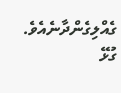ގެއްލިގެންދާނެއެވެ.
ގުޅޭ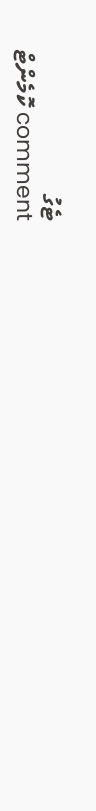ޓެގު
comment ކޮމެންޓް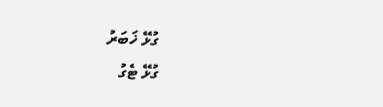ގުޅޭ ޚަބަރު
ގުޅޭ ޓެގު